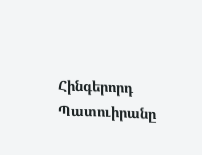Հինգերորդ Պատուիրանը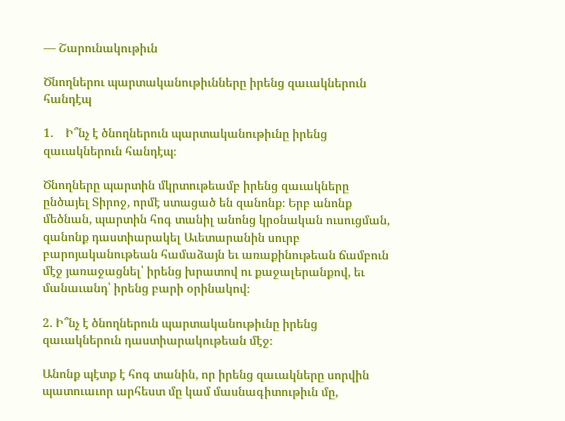— Շարունակութիւն

Ծնողներու պարտականութիւնները իրենց զաւակներուն հանդէպ

1.    Ի՞նչ է ծնողներուն պարտականութիւնը իրենց զաւակներուն հանդէպ։

Ծնողները պարտին մկրտութեամբ իրենց զաւակները ընծայել Տիրոջ, որմէ ստացած են զանոնք։ Երբ անոնք մեծնան, պարտին հոգ տանիլ անոնց կրօնական ուսուցման, զանոնք դաստիարակել Աւետարանին սուրբ բարոյականութեան համաձայն եւ առաքինութեան ճամբուն մէջ յառաջացնել՝ իրենց խրատով ու քաջալերանքով, եւ մանաւանդ՝ իրենց բարի օրինակով։

2. Ի՞նչ է ծնողներուն պարտականութիւնը իրենց զաւակներուն դաստիարակութեան մէջ։

Անոնք պէտք է հոգ տանին, որ իրենց զաւակները սորվին պատուաւոր արհեստ մը կամ մասնագիտութիւն մը,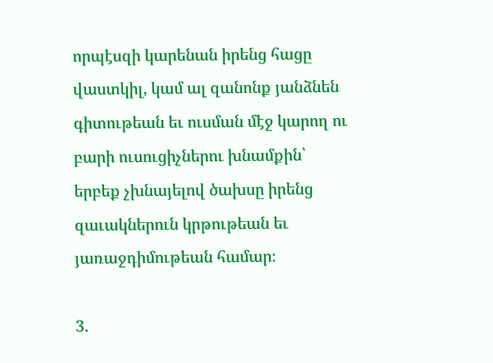որպէսզի կարենան իրենց հացը վաստկիլ, կամ ալ զանոնք յանձնեն գիտութեան եւ ուսման մէջ կարող ու բարի ուսուցիչներու խնամքին՝ երբեք չխնայելով ծախսը իրենց զաւակներուն կրթութեան եւ յառաջդիմութեան համար։

3.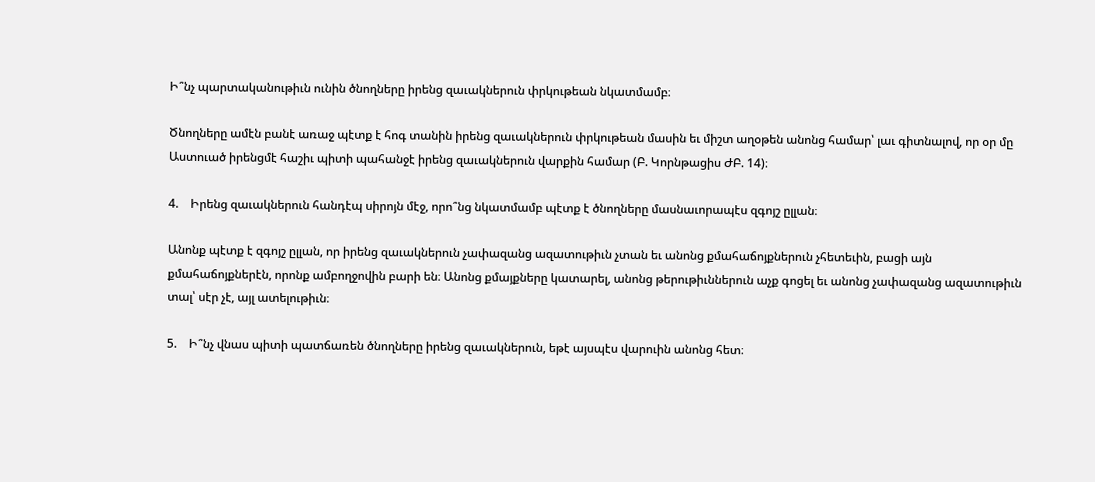Ի՞նչ պարտականութիւն ունին ծնողները իրենց զաւակներուն փրկութեան նկատմամբ։

Ծնողները ամէն բանէ առաջ պէտք է հոգ տանին իրենց զաւակներուն փրկութեան մասին եւ միշտ աղօթեն անոնց համար՝ լաւ գիտնալով, որ օր մը Աստուած իրենցմէ հաշիւ պիտի պահանջէ իրենց զաւակներուն վարքին համար (Բ. Կորնթացիս ԺԲ. 14)։

4.    Իրենց զաւակներուն հանդէպ սիրոյն մէջ, որո՞նց նկատմամբ պէտք է ծնողները մասնաւորապէս զգոյշ ըլլան։

Անոնք պէտք է զգոյշ ըլլան, որ իրենց զաւակներուն չափազանց ազատութիւն չտան եւ անոնց քմահաճոյքներուն չհետեւին, բացի այն քմահաճոյքներէն, որոնք ամբողջովին բարի են։ Անոնց քմայքները կատարել, անոնց թերութիւններուն աչք գոցել եւ անոնց չափազանց ազատութիւն տալ՝ սէր չէ, այլ ատելութիւն։

5.    Ի՞նչ վնաս պիտի պատճառեն ծնողները իրենց զաւակներուն, եթէ այսպէս վարուին անոնց հետ։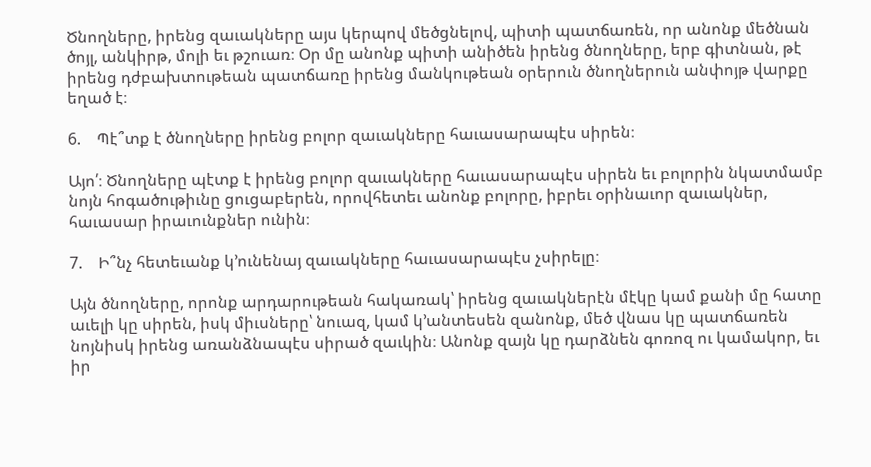Ծնողները, իրենց զաւակները այս կերպով մեծցնելով, պիտի պատճառեն, որ անոնք մեծնան ծոյլ, անկիրթ, մոլի եւ թշուառ։ Օր մը անոնք պիտի անիծեն իրենց ծնողները, երբ գիտնան, թէ իրենց դժբախտութեան պատճառը իրենց մանկութեան օրերուն ծնողներուն անփոյթ վարքը եղած է։

6.    Պէ՞տք է ծնողները իրենց բոլոր զաւակները հաւասարապէս սիրեն։

Այո՛։ Ծնողները պէտք է իրենց բոլոր զաւակները հաւասարապէս սիրեն եւ բոլորին նկատմամբ նոյն հոգածութիւնը ցուցաբերեն, որովհետեւ անոնք բոլորը, իբրեւ օրինաւոր զաւակներ, հաւասար իրաւունքներ ունին։

7.    Ի՞նչ հետեւանք կ’ունենայ զաւակները հաւասարապէս չսիրելը։

Այն ծնողները, որոնք արդարութեան հակառակ՝ իրենց զաւակներէն մէկը կամ քանի մը հատը աւելի կը սիրեն, իսկ միւսները՝ նուազ, կամ կ’անտեսեն զանոնք, մեծ վնաս կը պատճառեն նոյնիսկ իրենց առանձնապէս սիրած զաւկին։ Անոնք զայն կը դարձնեն գոռոզ ու կամակոր, եւ իր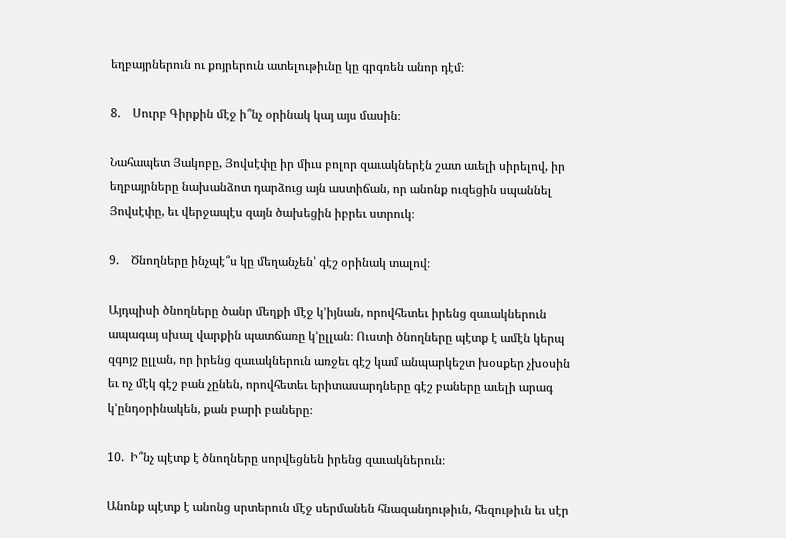եղբայրներուն ու քոյրերուն ատելութիւնը կը գրգռեն անոր դէմ։

8.    Սուրբ Գիրքին մէջ ի՞նչ օրինակ կայ այս մասին։

Նահապետ Յակոբը, Յովսէփը իր միւս բոլոր զաւակներէն շատ աւելի սիրելով, իր եղբայրները նախանձոտ դարձուց այն աստիճան, որ անոնք ուզեցին սպաննել Յովսէփը, եւ վերջապէս զայն ծախեցին իբրեւ ստրուկ։

9.    Ծնողները ինչպէ՞ս կը մեղանչեն՝ գէշ օրինակ տալով։

Այդպիսի ծնողները ծանր մեղքի մէջ կ’իյնան, որովհետեւ իրենց զաւակներուն ապագայ սխալ վարքին պատճառը կ’ըլլան։ Ուստի ծնողները պէտք է ամէն կերպ զգոյշ ըլլան, որ իրենց զաւակներուն առջեւ գէշ կամ անպարկեշտ խօսքեր չխօսին եւ ոչ մէկ գէշ բան չընեն, որովհետեւ երիտասարդները գէշ բաները աւելի արագ կ’ընդօրինակեն, քան բարի բաները։

10.  Ի՞նչ պէտք է ծնողները սորվեցնեն իրենց զաւակներուն։

Անոնք պէտք է անոնց սրտերուն մէջ սերմանեն հնազանդութիւն, հեզութիւն եւ սէր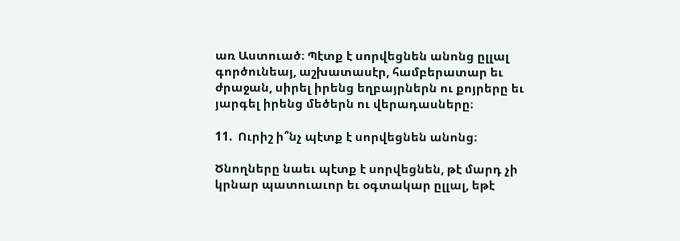առ Աստուած։ Պէտք է սորվեցնեն անոնց ըլլալ գործունեայ, աշխատասէր, համբերատար եւ ժրաջան, սիրել իրենց եղբայրներն ու քոյրերը եւ յարգել իրենց մեծերն ու վերադասները։

11.  Ուրիշ ի՞նչ պէտք է սորվեցնեն անոնց։

Ծնողները նաեւ պէտք է սորվեցնեն, թէ մարդ չի կրնար պատուաւոր եւ օգտակար ըլլալ, եթէ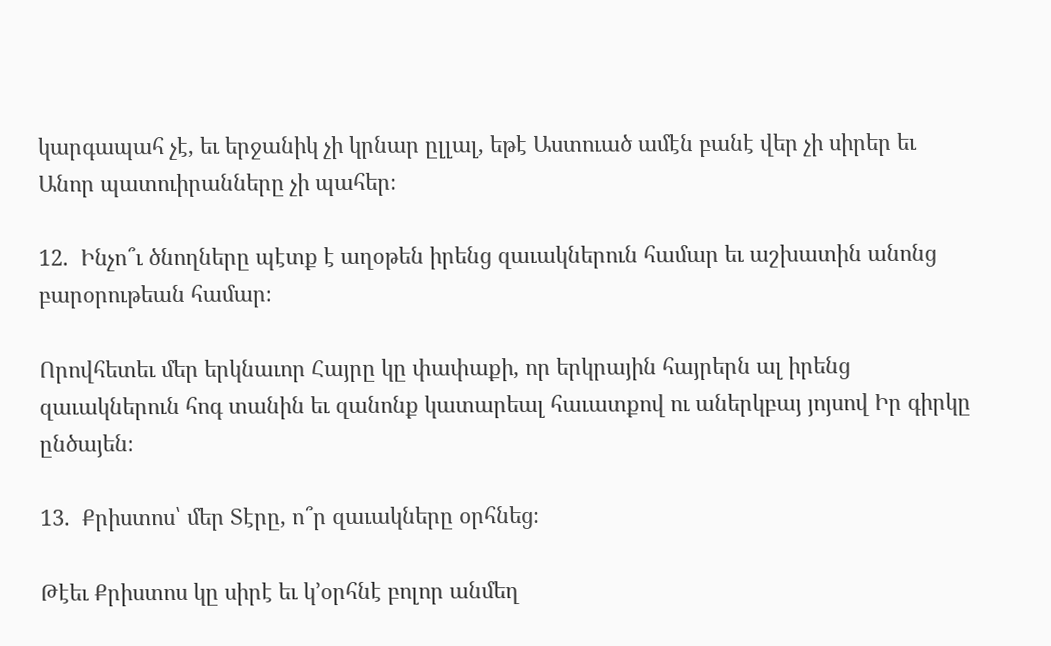կարգապահ չէ, եւ երջանիկ չի կրնար ըլլալ, եթէ Աստուած ամէն բանէ վեր չի սիրեր եւ Անոր պատուիրանները չի պահեր։

12.  Ինչո՞ւ ծնողները պէտք է աղօթեն իրենց զաւակներուն համար եւ աշխատին անոնց բարօրութեան համար։

Որովհետեւ մեր երկնաւոր Հայրը կը փափաքի, որ երկրային հայրերն ալ իրենց զաւակներուն հոգ տանին եւ զանոնք կատարեալ հաւատքով ու աներկբայ յոյսով Իր գիրկը ընծայեն։

13.  Քրիստոս՝ մեր Տէրը, ո՞ր զաւակները օրհնեց։

Թէեւ Քրիստոս կը սիրէ եւ կ’օրհնէ բոլոր անմեղ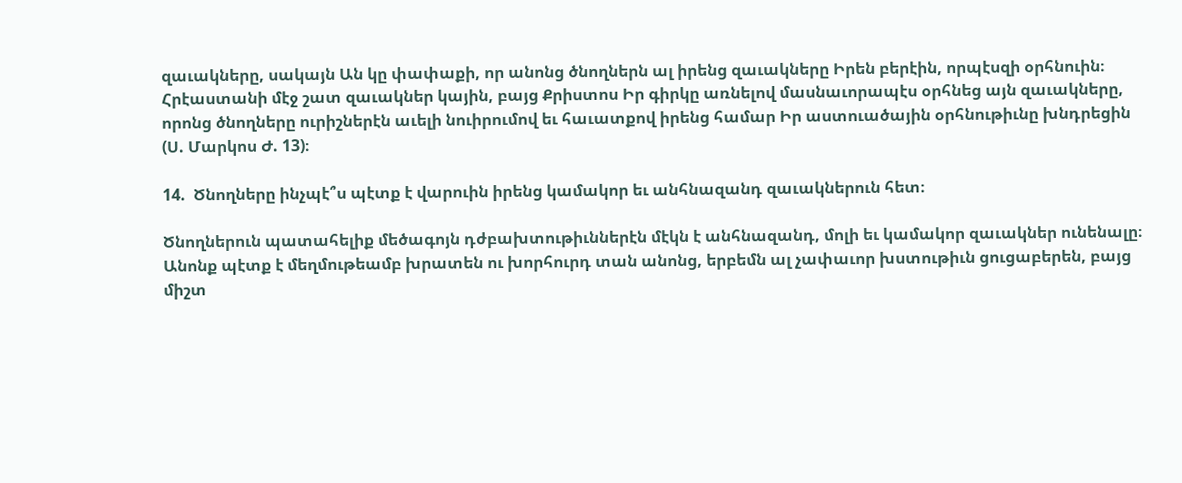զաւակները, սակայն Ան կը փափաքի, որ անոնց ծնողներն ալ իրենց զաւակները Իրեն բերէին, որպէսզի օրհնուին։ Հրէաստանի մէջ շատ զաւակներ կային, բայց Քրիստոս Իր գիրկը առնելով մասնաւորապէս օրհնեց այն զաւակները, որոնց ծնողները ուրիշներէն աւելի նուիրումով եւ հաւատքով իրենց համար Իր աստուածային օրհնութիւնը խնդրեցին (Ս. Մարկոս Ժ. 13)։

14.  Ծնողները ինչպէ՞ս պէտք է վարուին իրենց կամակոր եւ անհնազանդ զաւակներուն հետ։

Ծնողներուն պատահելիք մեծագոյն դժբախտութիւններէն մէկն է անհնազանդ, մոլի եւ կամակոր զաւակներ ունենալը։ Անոնք պէտք է մեղմութեամբ խրատեն ու խորհուրդ տան անոնց, երբեմն ալ չափաւոր խստութիւն ցուցաբերեն, բայց միշտ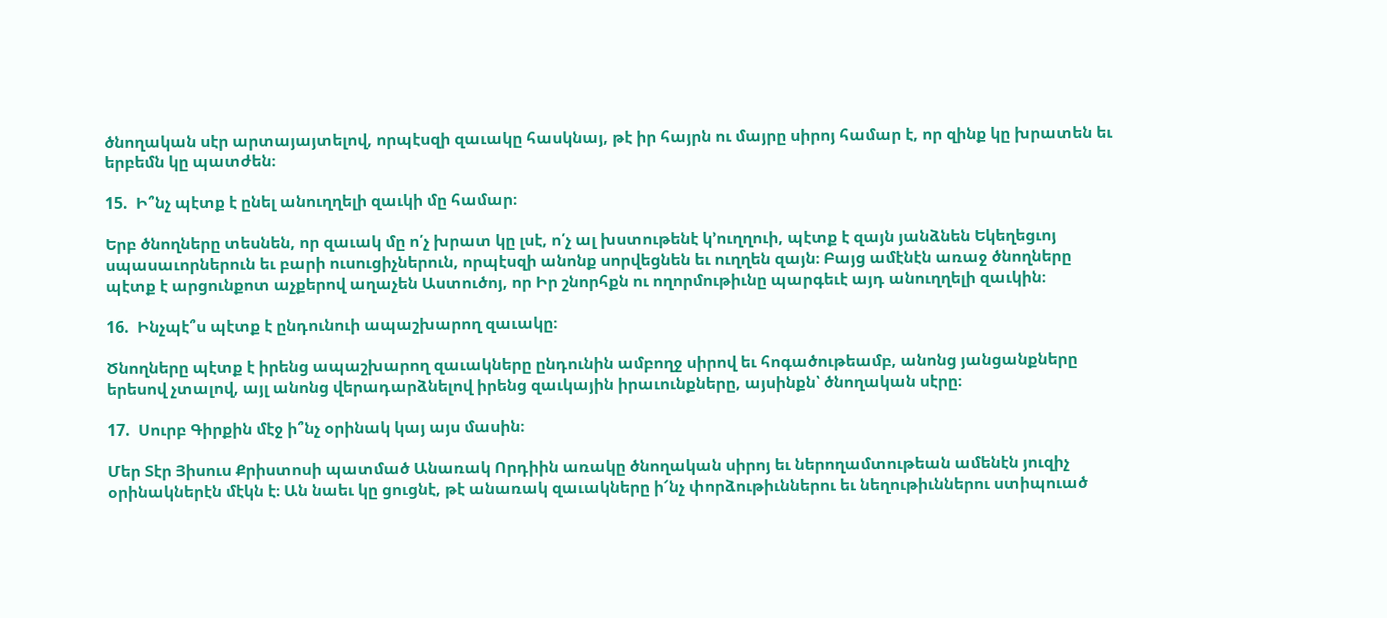ծնողական սէր արտայայտելով, որպէսզի զաւակը հասկնայ, թէ իր հայրն ու մայրը սիրոյ համար է, որ զինք կը խրատեն եւ երբեմն կը պատժեն։

15.  Ի՞նչ պէտք է ընել անուղղելի զաւկի մը համար։

Երբ ծնողները տեսնեն, որ զաւակ մը ո՛չ խրատ կը լսէ, ո՛չ ալ խստութենէ կ’ուղղուի, պէտք է զայն յանձնեն Եկեղեցւոյ սպասաւորներուն եւ բարի ուսուցիչներուն, որպէսզի անոնք սորվեցնեն եւ ուղղեն զայն։ Բայց ամէնէն առաջ ծնողները պէտք է արցունքոտ աչքերով աղաչեն Աստուծոյ, որ Իր շնորհքն ու ողորմութիւնը պարգեւէ այդ անուղղելի զաւկին։

16.  Ինչպէ՞ս պէտք է ընդունուի ապաշխարող զաւակը։

Ծնողները պէտք է իրենց ապաշխարող զաւակները ընդունին ամբողջ սիրով եւ հոգածութեամբ, անոնց յանցանքները երեսով չտալով, այլ անոնց վերադարձնելով իրենց զաւկային իրաւունքները, այսինքն՝ ծնողական սէրը։

17.  Սուրբ Գիրքին մէջ ի՞նչ օրինակ կայ այս մասին։

Մեր Տէր Յիսուս Քրիստոսի պատմած Անառակ Որդիին առակը ծնողական սիրոյ եւ ներողամտութեան ամենէն յուզիչ օրինակներէն մէկն է։ Ան նաեւ կը ցուցնէ, թէ անառակ զաւակները ի՜նչ փորձութիւններու եւ նեղութիւններու ստիպուած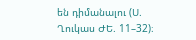են դիմանալու (Ս. Ղուկաս ԺԵ. 11–32)։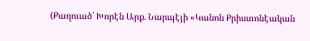(Քաղուած՝ Խորէն Արք. Նարպէյի «Կանոն Քրիստոնէական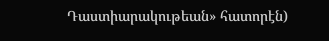Դաստիարակութեան» հատորէն)